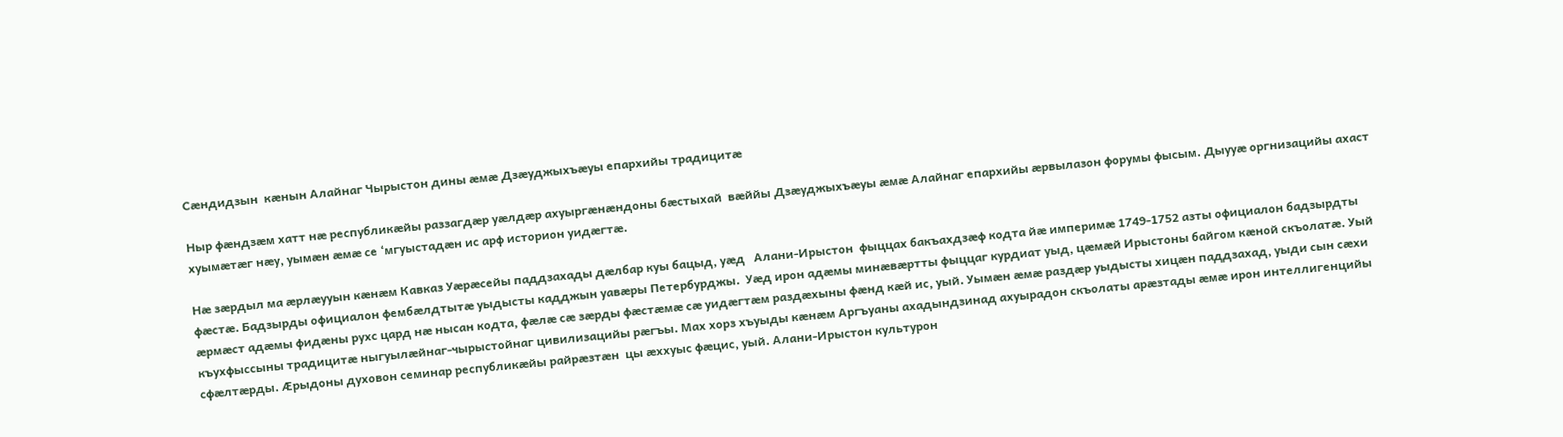Сæндидзын  кæнын Алайнаг Чырыстон дины æмæ Дзæуджыхъæуы епархийы традицитæ

Ныр фæндзæм хатт нæ республикæйы раззагдæр уæлдæр ахуыргæнæндоны бæстыхай  вæййы Дзæуджыхъæуы æмæ Алайнаг епархийы æрвылазон форумы фысым. Дыууæ оргнизацийы ахаст хуымæтæг нæу, уымæн æмæ се ‘мгуыстадæн ис арф историон уидæгтæ.

Нæ зæрдыл ма æрлæууын кæнæм Кавказ Уæрæсейы паддзахады дæлбар куы бацыд, уæд   Алани-Ирыстон  фыццах бакъахдзæф кодта йæ империмæ 1749-1752 азты официалон бадзырдты фæстæ. Бадзырды официалон фембæлдтытæ уыдысты кадджын уавæры Петербурджы.  Уæд ирон адæмы минæвæртты фыццаг курдиат уыд, цæмæй Ирыстоны байгом кæной скъолатæ. Уый æрмæст адæмы фидæны рухс цард нæ нысан кодта, фæлæ сæ зæрды фæстæмæ сæ уидæгтæм раздæхыны фæнд кæй ис, уый. Уымæн æмæ раздæр уыдысты хицæн паддзахад, уыди сын сæхи къухфыссыны традицитæ ныгуылæйнаг-чырыстойнаг цивилизацийы рæгъы. Мах хорз хъуыды кæнæм Аргъуаны ахадындзинад ахуырадон скъолаты арæзтады æмæ ирон интеллигенцийы сфæлтæрды. Æрыдоны духовон семинар республикæйы райрæзтæн  цы æххуыс фæцис, уый. Алани-Ирыстон культурон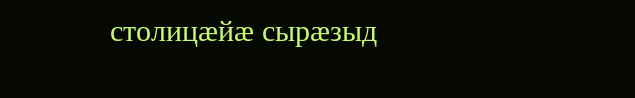столицæйæ сырæзыд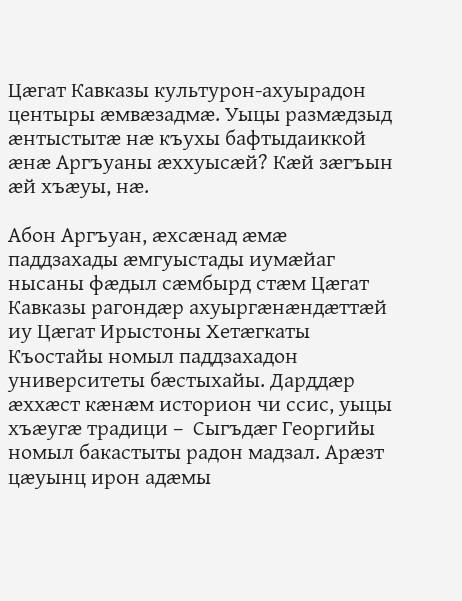Цæгат Кавказы культурон-ахуырадон центыры æмвæзадмæ. Уыцы размæдзыд æнтыстытæ нæ къухы бафтыдаиккой æнæ Аргъуаны æххуысæй? Кæй зæгъын æй хъæуы, нæ.

Абон Аргъуан, æхсæнад æмæ паддзахады æмгуыстады иумæйаг нысаны фæдыл сæмбырд стæм Цæгат Кавказы рагондæр ахуыргæнæндæттæй иу Цæгат Ирыстоны Хетæгкаты Къостайы номыл паддзахадон университеты бæстыхайы. Дарддæр æххæст кæнæм историон чи ссис, уыцы хъæугæ традици –  Сыгъдæг Георгийы номыл бакастыты радон мадзал. Арæзт цæуынц ирон адæмы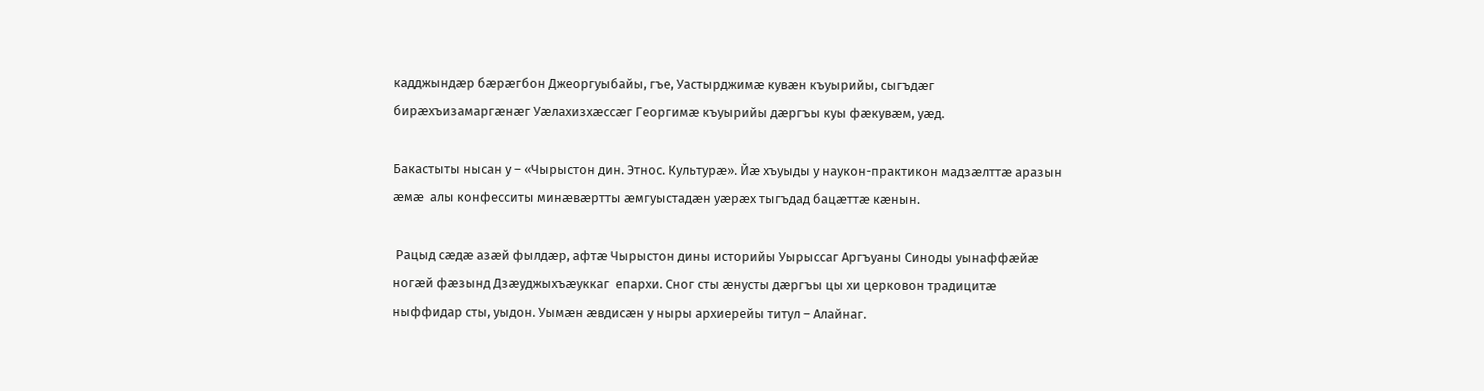кадджындæр бæрæгбон Джеоргуыбайы, гъе, Уастырджимæ кувæн къуырийы, сыгъдæг бирæхъизамаргæнæг Уæлахизхæссæг Георгимæ къуырийы дæргъы куы фæкувæм, уæд.

Бакастыты нысан у – «Чырыстон дин. Этнос. Культурæ». Йæ хъуыды у наукон-практикон мадзæлттæ аразын æмæ  алы конфесситы минæвæртты æмгуыстадæн уæрæх тыгъдад бацæттæ кæнын.

 Рацыд сæдæ азæй фылдæр, афтæ Чырыстон дины историйы Уырыссаг Аргъуаны Синоды уынаффæйæ ногæй фæзынд Дзæуджыхъæуккаг  епархи. Сног сты æнусты дæргъы цы хи церковон традицитæ ныффидар сты, уыдон. Уымæн æвдисæн у ныры архиерейы титул – Алайнаг.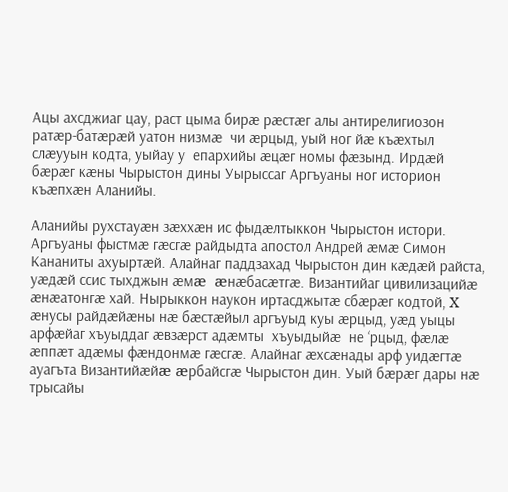Ацы ахсджиаг цау, раст цыма бирæ рæстæг алы антирелигиозон ратæр-батæрæй уатон низмæ  чи æрцыд, уый ног йæ къæхтыл слæууын кодта, уыйау у  епархийы æцæг номы фæзынд. Ирдæй бæрæг кæны Чырыстон дины Уырыссаг Аргъуаны ног историон къæпхæн Аланийы.

Аланийы рухстауæн зæххæн ис фыдæлтыккон Чырыстон истори. Аргъуаны фыстмæ гæсгæ райдыдта апостол Андрей æмæ Симон Кананиты ахуыртæй. Алайнаг паддзахад Чырыстон дин кæдæй райста, уæдæй ссис тыхджын æмæ  æнæбасæтгæ. Византийаг цивилизацийæ  æнæатонгæ хай. Нырыккон наукон иртасджытæ сбæрæг кодтой, X æнусы райдæйæны нæ бæстæйыл аргъуыд куы æрцыд, уæд уыцы арфæйаг хъуыддаг æвзæрст адæмты  хъуыдыйæ  не ‘рцыд, фæлæ æппæт адæмы фæндонмæ гæсгæ. Алайнаг æхсæнады арф уидæгтæ ауагъта Византийæйæ æрбайсгæ Чырыстон дин. Уый бæрæг дары нæ трысайы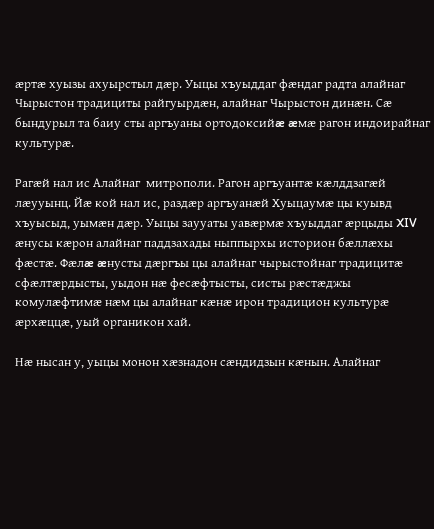æртæ хуызы ахуырстыл дæр. Уыцы хъуыддаг фæндаг радта алайнаг Чырыстон традициты райгуырдæн, алайнаг Чырыстон динæн. Сæ бындурыл та баиу сты аргъуаны ортодоксийæ æмæ рагон индоирайнаг культурæ.

Рагæй нал ис Алайнаг  митрополи. Рагон аргъуантæ кæлддзагæй лæууынц. Йæ кой нал ис, раздæр аргъуанæй Хуыцаумæ цы куывд хъуысыд, уымæн дæр. Уыцы заууаты уавæрмæ хъуыддаг æрцыды XIV æнусы кæрон алайнаг паддзахады ныппырхы историон бæллæхы фæстæ. Фæлæ æнусты дæргъы цы алайнаг чырыстойнаг традицитæ сфæлтæрдысты, уыдон нæ фесæфтысты, систы рæстæджы комулæфтимæ нæм цы алайнаг кæнæ ирон традицион культурæ æрхæццæ, уый органикон хай.

Нæ нысан у, уыцы монон хæзнадон сæндидзын кæнын. Алайнаг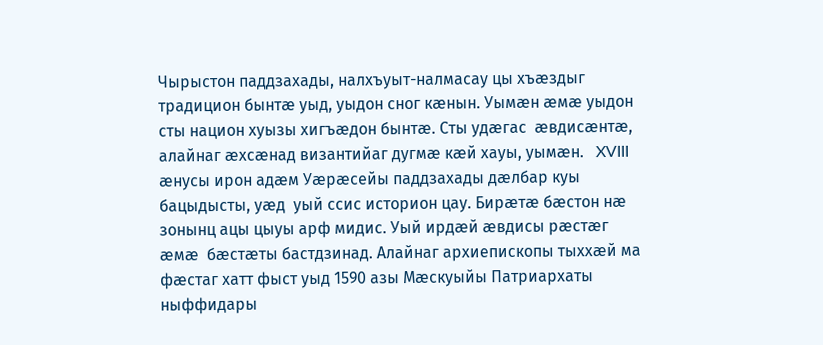Чырыстон паддзахады, налхъуыт-налмасау цы хъæздыг традицион бынтæ уыд, уыдон сног кæнын. Уымæн æмæ уыдон сты национ хуызы хигъæдон бынтæ. Сты удæгас  æвдисæнтæ,  алайнаг æхсæнад византийаг дугмæ кæй хауы, уымæн.   XVIII æнусы ирон адæм Уæрæсейы паддзахады дæлбар куы бацыдысты, уæд  уый ссис историон цау. Бирæтæ бæстон нæ зонынц ацы цыуы арф мидис. Уый ирдæй æвдисы рæстæг æмæ  бæстæты бастдзинад. Алайнаг архиепископы тыххæй ма фæстаг хатт фыст уыд 1590 азы Мæскуыйы Патриархаты ныффидары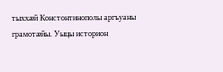тыххæй Констонтинополы аргъуаны грамотæйы. Уыцы историон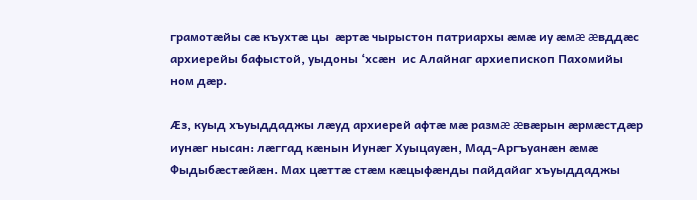грамотæйы сæ къухтæ цы  æртæ чырыстон патриархы æмæ иу æмæ æвддæс архиерейы бафыстой, уыдоны ‘хсæн  ис Алайнаг архиепископ Пахомийы ном дæр.

Æз, куыд хъуыддаджы лæуд архиерей афтæ мæ размæ æвæрын æрмæстдæр иунæг нысан: лæггад кæнын Иунæг Хуыцауæн, Мад-Аргъуанæн æмæ  Фыдыбæстæйæн. Мах цæттæ стæм кæцыфæнды пайдайаг хъуыддаджы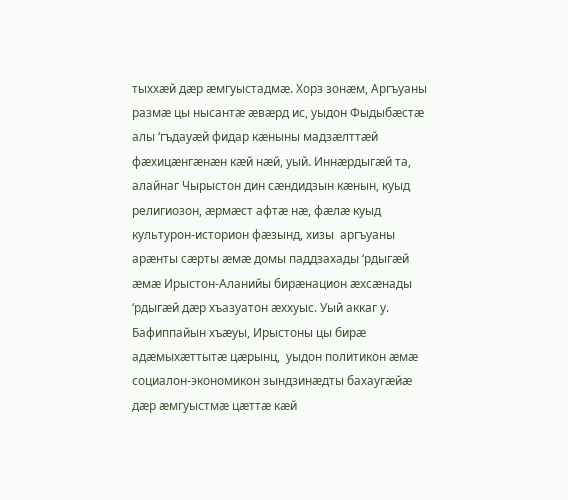тыххæй дæр æмгуыстадмæ. Хорз зонæм, Аргъуаны размæ цы нысантæ æвæрд ис, уыдон Фыдыбæстæ алы ‘гъдауæй фидар кæныны мадзæлттæй фæхицæнгæнæн кæй нæй, уый. Иннæрдыгæй та, алайнаг Чырыстон дин сæндидзын кæнын, куыд религиозон, æрмæст афтæ нæ, фæлæ куыд культурон-историон фæзынд, хизы  аргъуаны арæнты сæрты æмæ домы паддзахады ‘рдыгæй æмæ Ирыстон-Аланийы бирæнацион æхсæнады ‘рдыгæй дæр хъазуатон æххуыс. Уый аккаг у. Бафиппайын хъæуы, Ирыстоны цы бирæ адæмыхæттытæ цæрынц,  уыдон политикон æмæ социалон-экономикон зындзинæдты бахаугæйæ дæр æмгуыстмæ цæттæ кæй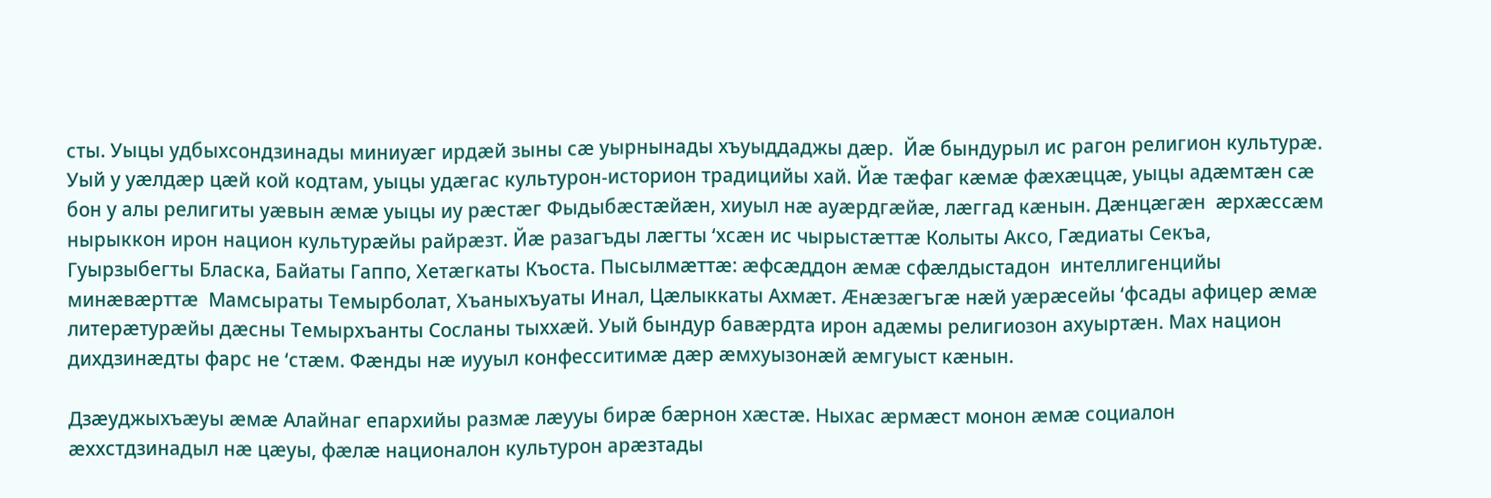сты. Уыцы удбыхсондзинады миниуæг ирдæй зыны сæ уырнынады хъуыддаджы дæр.  Йæ бындурыл ис рагон религион культурæ.  Уый у уæлдæр цæй кой кодтам, уыцы удæгас культурон-историон традицийы хай. Йæ тæфаг кæмæ фæхæццæ, уыцы адæмтæн сæ бон у алы религиты уæвын æмæ уыцы иу рæстæг Фыдыбæстæйæн, хиуыл нæ ауæрдгæйæ, лæггад кæнын. Дæнцæгæн  æрхæссæм нырыккон ирон национ культурæйы райрæзт. Йæ разагъды лæгты ‘хсæн ис чырыстæттæ Колыты Аксо, Гæдиаты Секъа, Гуырзыбегты Бласка, Байаты Гаппо, Хетæгкаты Къоста. Пысылмæттæ: æфсæддон æмæ сфæлдыстадон  интеллигенцийы минæвæрттæ  Мамсыраты Темырболат, Хъаныхъуаты Инал, Цæлыккаты Ахмæт. Æнæзæгъгæ нæй уæрæсейы ‘фсады афицер æмæ литерæтурæйы дæсны Темырхъанты Сосланы тыххæй. Уый бындур бавæрдта ирон адæмы религиозон ахуыртæн. Мах национ дихдзинæдты фарс не ‘стæм. Фæнды нæ иууыл конфесситимæ дæр æмхуызонæй æмгуыст кæнын.

Дзæуджыхъæуы æмæ Алайнаг епархийы размæ лæууы бирæ бæрнон хæстæ. Ныхас æрмæст монон æмæ социалон æххстдзинадыл нæ цæуы, фæлæ националон культурон арæзтады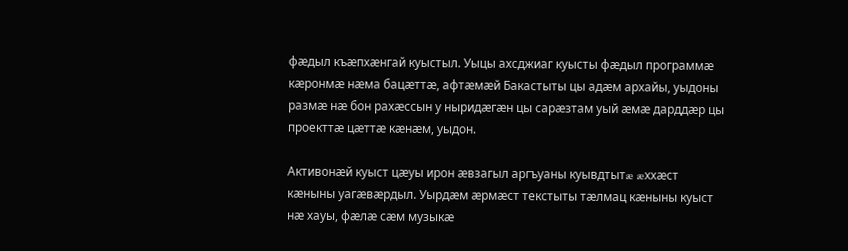фæдыл къæпхæнгай куыстыл. Уыцы ахсджиаг куысты фæдыл программæ кæронмæ нæма бацæттæ, афтæмæй Бакастыты цы адæм архайы, уыдоны размæ нæ бон рахæссын у ныридæгæн цы сарæзтам уый æмæ дарддæр цы проекттæ цæттæ кæнæм, уыдон.

Активонæй куыст цæуы ирон æвзагыл аргъуаны куывдтытæ æххæст кæныны уагæвæрдыл. Уырдæм æрмæст текстыты тæлмац кæныны куыст нæ хауы, фæлæ сæм музыкæ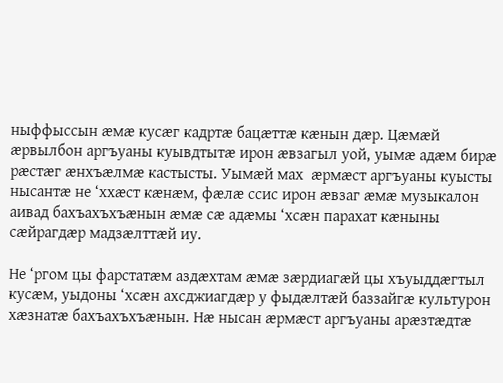ныффыссын æмæ кусæг кадртæ бацæттæ кæнын дæр. Цæмæй æрвылбон аргъуаны куывдтытæ ирон æвзагыл уой, уымæ адæм бирæ рæстæг æнхъæлмæ кастысты. Уымæй мах  æрмæст аргъуаны куысты нысантæ не ‘ххæст кæнæм, фæлæ ссис ирон æвзаг æмæ музыкалон аивад бахъахъхъæнын æмæ сæ адæмы ‘хсæн парахат кæныны сæйрагдæр мадзæлттæй иу.

Не ‘ргом цы фарстатæм аздæхтам æмæ зæрдиагæй цы хъуыддæгтыл кусæм, уыдоны ‘хсæн ахсджиагдæр у фыдæлтæй баззайгæ культурон хæзнатæ бахъахъхъæнын. Нæ нысан æрмæст аргъуаны арæзтæдтæ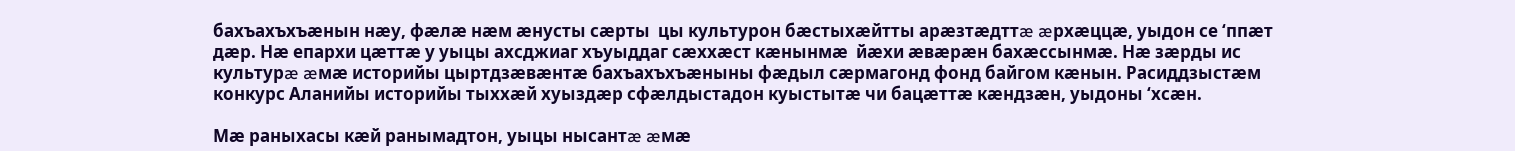бахъахъхъæнын нæу, фæлæ нæм æнусты сæрты  цы культурон бæстыхæйтты арæзтæдттæ æрхæццæ, уыдон се ‘ппæт дæр. Нæ епархи цæттæ у уыцы ахсджиаг хъуыддаг сæххæст кæнынмæ  йæхи æвæрæн бахæссынмæ. Нæ зæрды ис культурæ æмæ историйы цыртдзæвæнтæ бахъахъхъæныны фæдыл сæрмагонд фонд байгом кæнын. Расиддзыстæм конкурс Аланийы историйы тыххæй хуыздæр сфæлдыстадон куыстытæ чи бацæттæ кæндзæн, уыдоны ‘хсæн.

Мæ раныхасы кæй ранымадтон, уыцы нысантæ æмæ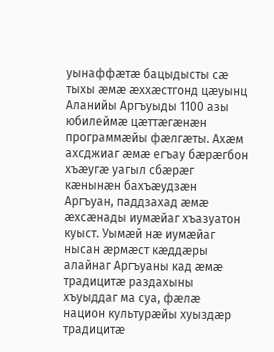уынаффæтæ бацыдысты сæ тыхы æмæ æххæстгонд цæуынц Аланийы Аргъуыды 1100 азы юбилеймæ цæттæгæнæн программæйы фæлгæты. Ахæм ахсджиаг æмæ егъау бæрæгбон хъæугæ уагыл сбæрæг кæнынæн бахъæудзæн Аргъуан, паддзахад æмæ æхсæнады иумæйаг хъазуатон куыст. Уымæй нæ иумæйаг нысан æрмæст кæддæры алайнаг Аргъуаны кад æмæ традицитæ раздахыны хъуыддаг ма суа, фæлæ  национ культурæйы хуыздæр традицитæ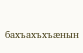бахъахъхъæнын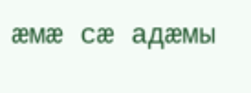æмæ сæ адæмы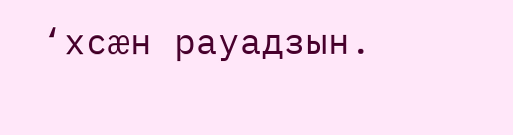‘хсæн рауадзын.